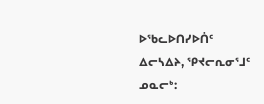ᐅᖃᓚᐅᑎᓯᐅᑏᑦ
ᐃᓕᓴᐃᔨ, ᕿᔪᓕᕆᓂᕐᒧᑦ
ᓄᓇᓕᒃ: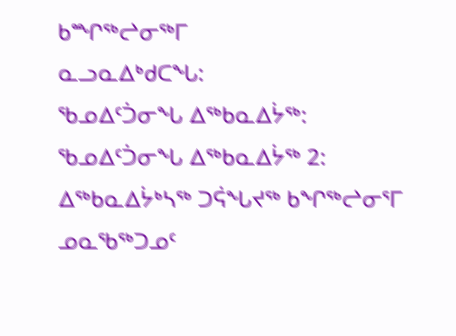ᑲᙱᖅᖠᓂᖅᒥ
ᓇᓗᓇᐃᒃᑯᑕᖓ:
ᖃᓄᐃᑦᑑᓂᖓ ᐃᖅᑲᓇᐃᔮᖅ:
ᖃᓄᐃᑦᑑᓂᖓ ᐃᖅᑲᓇᐃᔮᖅ 2:
ᐃᖅᑲᓇᐃᔮᒃᓴᖅ ᑐᕌᖓᔪᖅ ᑲᖏᖅᖠᓂᕐᒥ ᓄᓇᖃᖅᑐᓄᑦ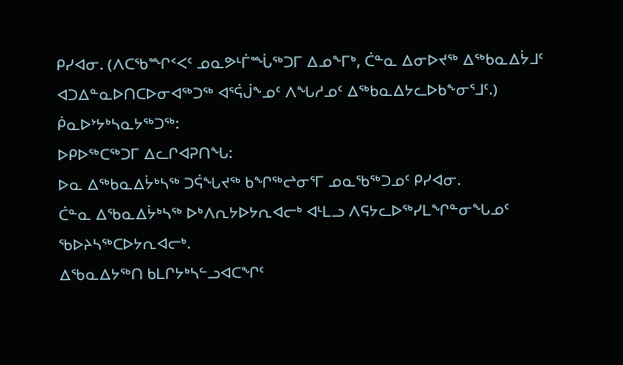ᑭᓯᐊᓂ. (ᐱᑕᖃᙱᑉᐸᑦ ᓄᓇᕗᒻᒦᙶᖅᑐᒥ ᐃᓄᖕᒥᒃ, ᑖᓐᓇ ᐃᓂᐅᔪᖅ ᐃᖅᑲᓇᐃᔮᒧᑦ ᐊᑐᐃᓐᓇᐅᑎᑕᐅᓂᐊᖅᑐᖅ ᐊᕐᕌᒎᖕᓄᑦ ᐱᖓᓱᓄᑦ ᐃᖅᑲᓇᐃᔭᓚᐅᑲᖕᓂᕐᒧᑦ.)
ᑮᓇᐅᔾᔭᒃᓴᓇᔭᖅᑐᖅ:
ᐅᑭᐅᖅᑕᖅᑐᒥ ᐃᓚᒋᐊᕈᑎᖓ:
ᐅᓇ ᐃᖅᑲᓇᐃᔮᒃᓴᖅ ᑐᕌᖓᔪᖅ ᑲᖏᖅᖠᓂᕐᒥ ᓄᓇᖃᖅᑐᓄᑦ ᑭᓯᐊᓂ.
ᑖᓐᓇ ᐃᖃᓇᐃᔮᒃᓴᖅ ᐅᒃᐱᕆᔭᐅᔭᕆᐊᓕᒃ ᐊᒻᒪᓗ ᐱᕋᔭᓚᐅᖅᓯᒪᖏᓐᓂᖓᓄᑦ ᖃᐅᔨᓴᖅᑕᐅᔭᕆᐊᓕᒃ.
ᐃᖃᓇᐃᔭᖅᑎ ᑲᒪᒋᔭᒃᓴᓪᓗᐊᑕᖏᑦ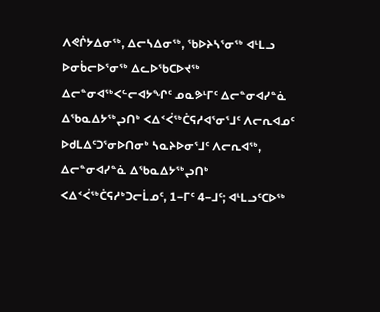ᐱᕙᒌᔭᐃᓂᖅ, ᐃᓕᓴᐃᓂᖅ, ᖃᐅᔨᓴᕐᓂᖅ ᐊᒻᒪᓗ ᐅᓂᑳᓕᐅᕐᓂᖅ ᐃᓚᐅᖃᑕᐅᔪᖅ ᐃᓕᓐᓂᐊᖅᐸᓪᓕᐊᔭᖏᑦ ᓄᓇᕗᒻᒥᑦ ᐃᓕᓐᓂᐊᓯᓐᓈ ᐃᖃᓇᐃᔭᖅᖢᑎᒃ ᐸᐃᑉᐹᖅᑖᕋᓱᐊᕐᓂᕐᒧᑦ ᐱᓕᕆᐊᓄᑦ ᐅᑯᒪᐃᑦᑐᕐᓂᐅᑎᓂᒃ ᓴᓇᔨᐅᓂᕐᒧᑦ ᐱᓕᕆᐊᖅ, ᐃᓕᓐᓂᐊᓯᓐᓈ ᐃᖃᓇᐃᔭᖅᖢᑎᒃ ᐸᐃᑉᐹᖅᑖᕋᓱᒃᑐᓕᒫᓄᑦ, 1−ᒥᑦ 4−ᒧᑦ; ᐊᒻᒪᓗᑦᑕᐅᖅ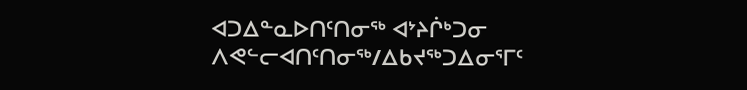ᐊᑐᐃᓐᓇᐅᑎᑦᑎᓂᖅ ᐊᔾᔨᒌᒃᑐᓂ ᐱᕙᓪᓕᐊᑎᑦᑎᓂᖅ/ᐃᑲᔪᖅᑐᐃᓂᕐᒥᑦ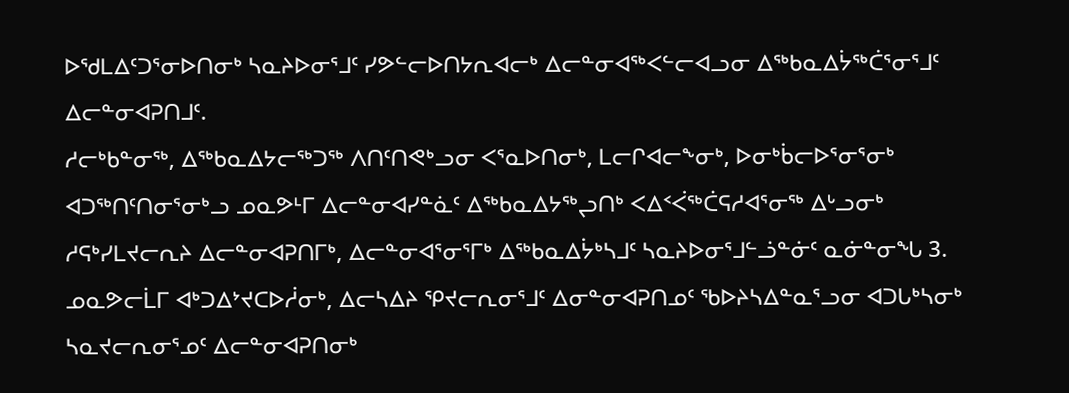ᐅᖁᒪᐃᑦᑐᕐᓂᐅᑎᓂᒃ ᓴᓇᔨᐅᓂᕐᒧᑦ ᓯᕗᓪᓕᐅᑎᔭᕆᐊᓕᒃ ᐃᓕᓐᓂᐊᖅᐸᓪᓕᐊᓗᓂ ᐃᖅᑲᓇᐃᔮᖅᑖᕐᓂᕐᒧᑦ ᐃᓕᓐᓂᐊᕈᑎᒧᑦ.
ᓱᓕᒃᑲᓐᓂᖅ, ᐃᖅᑲᓇᐃᔭᓕᖅᑐᖅ ᐱᑎᑦᑎᕙᒃᓗᓂ ᐸᕐᓇᐅᑎᓂᒃ, ᒪᓕᒋᐊᓕᖕᓂᒃ, ᐅᓂᒃᑳᓕᐅᕐᓂᕐᓂᒃ ᐊᑐᖅᑎᑦᑎᓂᕐᓂᒃᓗ ᓄᓇᕗᒻᒥ ᐃᓕᓐᓂᐊᓯᓐᓈᑦ ᐃᖅᑲᓇᐃᔭᖅᖢᑎᒃ ᐸᐃᑉᐹᖅᑖᕋᓱᐊᕐᓂᖅ ᐃᒡᓗᓂᒃ ᓱᕋᒃᓯᒪᔪᓕᕆᔨ ᐃᓕᓐᓂᐊᕈᑎᒥᒃ, ᐃᓕᓐᓂᐊᕐᓂᕐᒥᒃ ᐃᖅᑲᓇᐃᔮᒃᓴᒧᑦ ᓴᓇᔨᐅᓂᕐᒧᓪᓘᓐᓃᑦ ᓇᓃᓐᓂᖓ 3.  ᓄᓇᕗᓕᒫᒥ ᐊᒃᑐᐃᔾᔪᑕᐅᓲᓂᒃ, ᐃᓕᓴᐃᔨ ᕿᔪᓕᕆᓂᕐᒧᑦ ᐃᓂᓐᓂᐊᕈᑎᓄᑦ ᖃᐅᔨᓴᐃᓐᓇᕐᓗᓂ ᐊᑐᒐᒃᓴᓂᒃ ᓴᓇᔪᓕᕆᓂᕐᓄᑦ ᐃᓕᓐᓂᐊᕈᑎᓂᒃ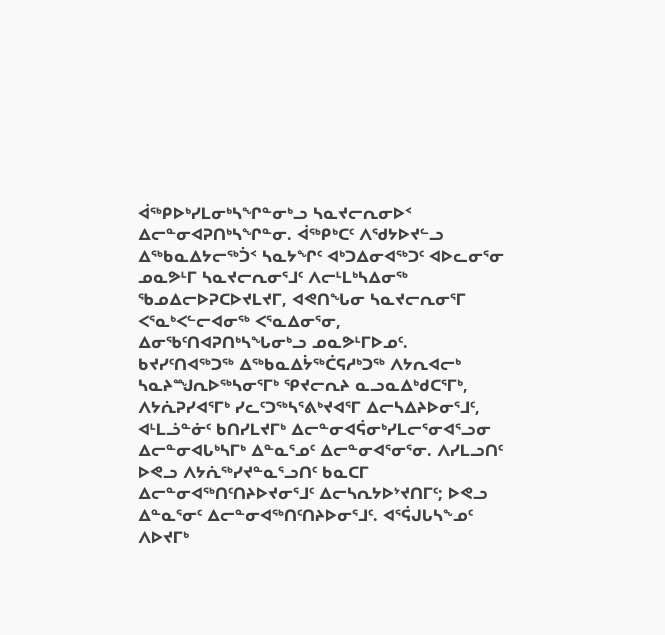ᐋᖅᑭᐅᒃᓯᒪᓂᒃᓴᖏᓐᓂᒃᓗ ᓴᓇᔪᓕᕆᓂᐅᑉ ᐃᓕᓐᓂᐊᕈᑎᒃᓴᖏᓐᓂ. ᐋᖅᑭᒃᑕᑦ ᐱᖁᔭᐅᔪᓪᓗ ᐃᖅᑲᓇᐃᔭᓕᖅᑑᑉ ᓴᓇᔭᖏᑦ ᐊᒃᑐᐃᓂᐊᖅᑐᑦ ᐊᐅᓚᓂᕐᓂ ᓄᓇᕗᒻᒥ ᓴᓇᔪᓕᕆᓂᕐᒧᑦ ᐱᓕᒻᒪᒃᓴᐃᓂᖅ ᖃᓄᐃᓕᐅᕈᑕᐅᔪᒪᔪᒥ, ᐊᕙᑎᖓᓂ ᓴᓇᔪᓕᕆᓂᕐᒥ ᐸᕐᓇᒃᐸᓪᓕᐊᓂᖅ ᐸᕐᓇᐃᓂᕐᓂ, ᐃᓂᖃᑦᑎᐊᕈᑎᒃᓴᖓᓂᒃᓗ ᓄᓇᕗᒻᒥᐅᓄᑦ.
ᑲᔪᓯᑦᑎᐊᖅᑐᖅ ᐃᖅᑲᓇᐃᔮᖅᑖᕋᓱᒃᑐᖅ ᐱᔭᕆᐊᓕᒃ ᓴᓇᔨᙳᕆᐅᖅᓴᓂᕐᒥᒃ ᕿᔪᓕᕆᔨ ᓇᓗᓇᐃᒃᑯᑕᕐᒥᒃ, ᐱᔭᕇᕈᓯᐊᕐᒥᒃ ᓯᓚᑦᑐᖅᓴᕐᕕᒃᔪᐊᕐᒥ ᐃᓕᓴᐃᔨᐅᓂᕐᒧᑦ, ᐊᒻᒪᓘᓐᓃᑦ ᑲᑎᓯᒪᔪᒥᒃ ᐃᓕᓐᓂᐊᕌᓂᒃᓯᒪᓕᕐᓂᐊᕐᓗᓂ ᐃᓕᓐᓂᐊᒐᒃᓴᒥᒃ ᐃᓐᓇᕐᓄᑦ ᐃᓕᓐᓂᐊᕐᓂᕐᓂ. ᐱᓯᒪᓗᑎᑦ ᐅᕙᓗ ᐱᔭᕇᖅᓯᔪᓐᓇᕐᓗᑎᑦ ᑲᓇᑕᒥ ᐃᓕᓐᓂᐊᖅᑎᑦᑎᔨᐅᔪᓂᕐᒧᑦ ᐃᓕᓴᕆᔭᐅᔾᔪᑎᒥᑦ; ᐅᕙᓗ ᐃᓐᓇᕐᓂᑦ ᐃᓕᓐᓂᐊᖅᑎᑦᑎᔨᐅᓂᕐᒧᑦ. ᐊᕐᕌᒍᒐᓴᖕᓄᑦ ᐱᐅᔪᒥᒃ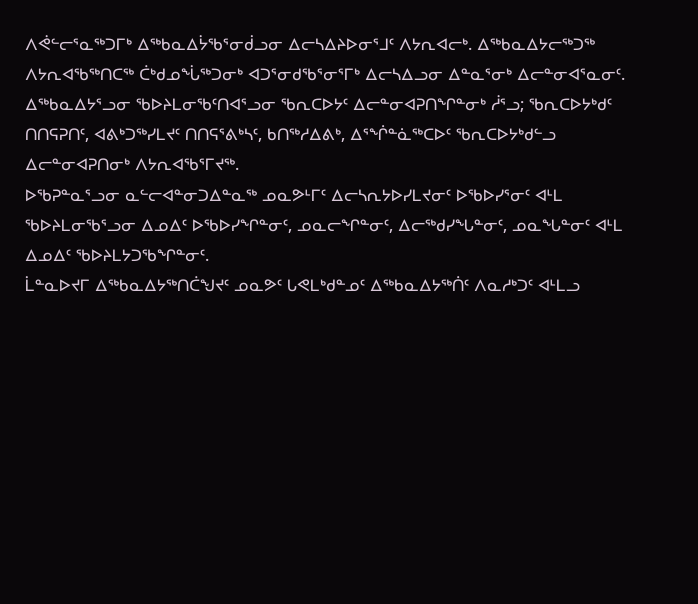ᐱᕚᓪᓕᕐᓇᖅᑐᒥᒃ ᐃᖅᑲᓇᐃᔮᖃᕐᓂᑰᓗᓂ ᐃᓕᓴᐃᔨᐅᓂᕐᒧᑦ ᐱᔭᕆᐊᓕᒃ. ᐃᖅᑲᓇᐃᔭᓕᖅᑐᖅ ᐱᔭᕆᐊᖃᖅᑎᑕᖅ ᑖᒃᑯᓄᖔᖅᑐᓂᒃ ᐊᑐᕐᓂᑯᖃᕐᓂᕐᒥᒃ ᐃᓕᓴᐃᓗᓂ ᐃᓐᓇᕐᓂᒃ ᐃᓕᓐᓂᐊᕐᓇᓂᑦ. ᐃᖅᑲᓇᐃᔭᕐᓗᓂ ᖃᐅᔨᒪᓂᖃᑦᑎᐊᕐᓗᓂ ᖃᕆᑕᐅᔭᑦ ᐃᓕᓐᓂᐊᕈᑎᖏᓐᓂᒃ ᓲᕐᓗ; ᖃᕆᑕᐅᔭᒃᑯᑦ ᑎᑎᕋᕈᑎᑦ, ᐊᕕᒃᑐᖅᓯᒪᔪᑦ ᑎᑎᕋᕐᕕᒃᓴᑦ, ᑲᑎᖅᓱᐃᕕᒃ, ᐃᕐᖐᓐᓈᖅᑕᐅᑦ ᖃᕆᑕᐅᔭᒃᑯᓪᓗ ᐃᓕᓐᓂᐊᕈᑎᓂᒃ ᐱᔭᕆᐊᖃᕐᒥᔪᖅ.
ᐅᖃᕈᓐᓇᕐᓗᓂ ᓇᓪᓕᐊᓐᓂᑐᐃᓐᓇᖅ ᓄᓇᕗᒻᒥᑦ ᐃᓕᓴᕆᔭᐅᓯᒪᔪᓂᑦ ᐅᖃᐅᓯᕐᓂᑦ ᐊᒻᒪ ᖃᐅᔨᒪᓂᖃᕐᓗᓂ ᐃᓄᐃᑦ ᐅᖃᐅᓯᖏᓐᓂᑦ, ᓄᓇᓕᖏᓐᓂᑦ, ᐃᓕᖅᑯᓯᖓᓐᓂᑦ, ᓄᓇᖓᓐᓂᑦ ᐊᒻᒪ ᐃᓄᐃᑦ ᖃᐅᔨᒪᔭᑐᖃᖏᓐᓂᑦ.
ᒫᓐᓇᐅᔪᒥ ᐃᖅᑲᓇᐃᔭᖅᑎᑖᖑᔪᑦ ᓄᓇᕗᑦ ᒐᕙᒪᒃᑯᓐᓄᑦ ᐃᖅᑲᓇᐃᔭᖅᑏᑦ ᐱᓇᓱᒃᑐᑦ ᐊᒻᒪᓗ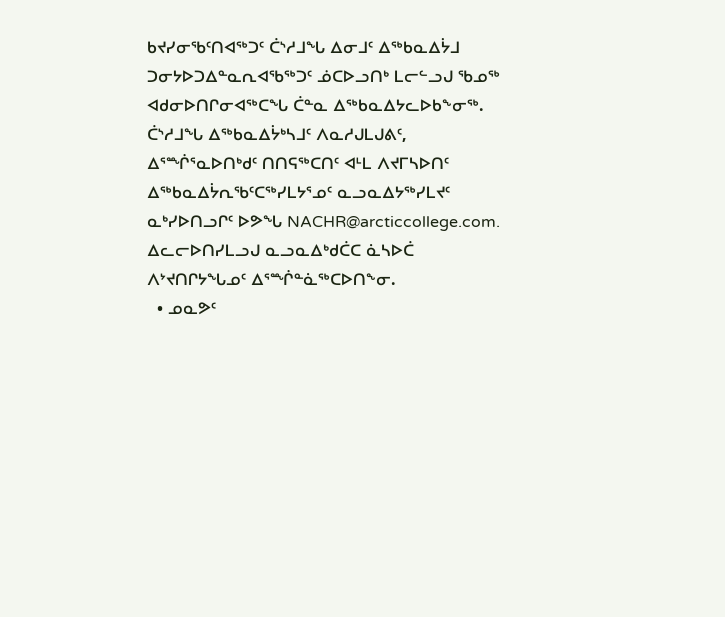ᑲᔪᓯᓂᖃᑦᑎᐊᖅᑐᑦ ᑖᔅᓱᒧᖓ ᐃᓂᒧᑦ ᐃᖅᑲᓇᐃᔮᒧ ᑐᓂᔭᐅᑐᐃᓐᓇᕆᐊᖃᖅᑐᑦ ᓅᑕᐅᓗᑎᒃ ᒪᓕᓪᓗᒍ ᖃᓄᖅ ᐊᑯᓂᐅᑎᒋᓂᐊᖅᑕᖓ ᑖᓐᓇ ᐃᖅᑲᓇᐃᔭᓚᐅᑲᖕᓂᖅ.
ᑖᔅᓱᒧᖓ ᐃᖅᑲᓇᐃᔮᒃᓴᒧᑦ ᐱᓇᓱᒍᒪᒍᕕᑦ, ᐃᕐᙲᕐᓇᐅᑎᒃᑯᑦ ᑎᑎᕋᖅᑕᑎᑦ ᐊᒻᒪ ᐱᔪᒥᓴᐅᑎᑦ ᐃᖅᑲᓇᐃᔮᕆᖃᑦᑕᖅᓯᒪᔭᕐᓄᑦ ᓇᓗᓇᐃᔭᖅᓯᒪᔪᑦ ᓇᒃᓯᐅᑎᓗᒋᑦ ᐅᕗᖓ NACHR@arcticcollege.com. ᐃᓚᓕᐅᑎᓯᒪᓗᒍ ᓇᓗᓇᐃᒃᑯᑖᑕ ᓈᓴᐅᑖ ᐱᔾᔪᑎᒋᔭᖓᓄᑦ ᐃᕐᙲᓐᓈᖅᑕᐅᑎᖕᓂ.
  • ᓄᓇᕗᑦ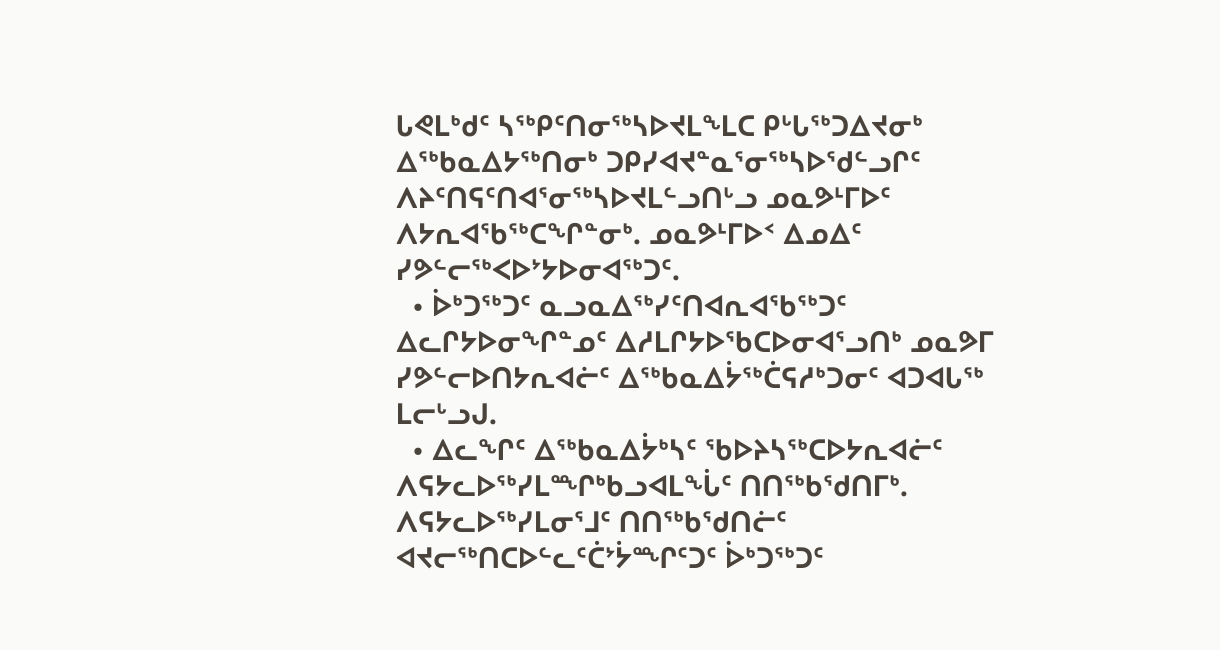ᒐᕙᒪᒃᑯᑦ ᓴᖅᑭᑦᑎᓂᖅᓴᐅᔪᒪᖕᒪᑕ ᑭᒡᒐᖅᑐᐃᔪᓂᒃ ᐃᖅᑲᓇᐃᔭᖅᑎᓂᒃ ᑐᑭᓯᐊᔪᓐᓇᕐᓂᖅᓴᐅᖁᓪᓗᒋᑦ ᐱᔨᑦᑎᕋᑦᑎᐊᕐᓂᖅᓴᐅᔪᒪᓪᓗᑎᒡᓗ ᓄᓇᕗᒻᒥᐅᑦ ᐱᔭᕆᐊᖃᖅᑕᖏᓐᓂᒃ. ᓄᓇᕗᒻᒥᐅᑉ ᐃᓄᐃᑦ ᓯᕗᓪᓕᖅᐸᐅᔾᔭᐅᓂᐊᖅᑐᑦ.
  • ᐆᒃᑐᖅᑐᑦ ᓇᓗᓇᐃᖅᓯᑦᑎᐊᕆᐊᖃᖅᑐᑦ ᐃᓚᒋᔭᐅᓂᖏᓐᓄᑦ ᐃᓱᒪᒋᔭᐅᖃᑕᐅᓂᐊᕐᓗᑎᒃ ᓄᓇᕗᒥ ᓯᕗᓪᓕᐅᑎᔭᕆᐊᓖᑦ ᐃᖅᑲᓇᐃᔮᖅᑖᕋᓱᒃᑐᓂᑦ ᐊᑐᐊᒐᖅ ᒪᓕᒡᓗᒍ.
  • ᐃᓚᖏᑦ ᐃᖅᑲᓇᐃᔮᒃᓴᑦ ᖃᐅᔨᓴᖅᑕᐅᔭᕆᐊᓖᑦ ᐱᕋᔭᓚᐅᖅᓯᒪᙱᒃᑲᓗᐊᒪᖔᑦ ᑎᑎᖅᑲᖁᑎᒥᒃ. ᐱᕋᔭᓚᐅᖅᓯᒪᓂᕐᒧᑦ ᑎᑎᖅᑲᖁᑎᓖᑦ ᐊᔪᓕᖅᑎᑕᐅᓪᓚᑦᑖᔾᔮᙱᑦᑐᑦ ᐆᒃᑐᖅᑐᑦ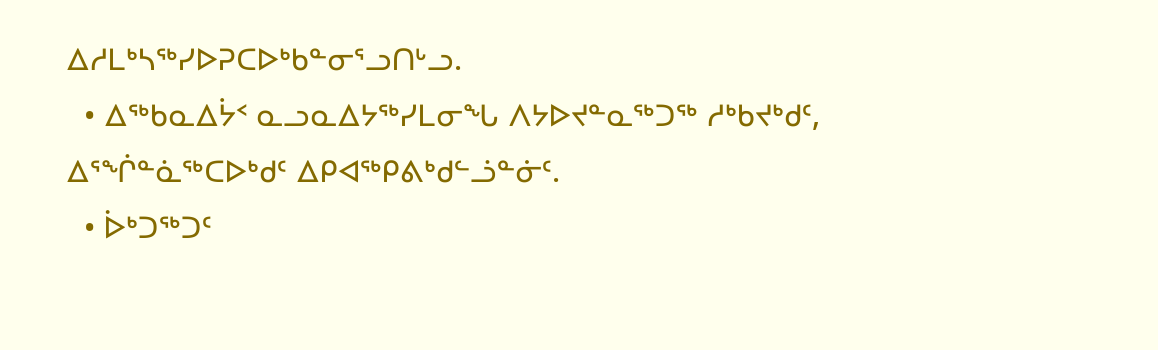ᐃᓱᒪᒃᓴᖅᓯᐅᕈᑕᐅᒃᑲᓐᓂᕐᓗᑎᒡᓗ.
  • ᐃᖅᑲᓇᐃᔮᑉ ᓇᓗᓇᐃᔭᖅᓯᒪᓂᖓ ᐱᔭᐅᔪᓐᓇᖅᑐᖅ ᓱᒃᑲᔪᒃᑯᑦ, ᐃᕐᖐᓐᓈᖅᑕᐅᒃᑯᑦ ᐃᑭᐊᖅᑭᕕᒃᑯᓪᓘᓐᓃᑦ.
  • ᐆᒃᑐᖅᑐᑦ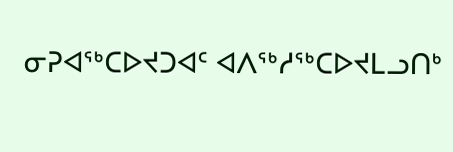ᓂᕈᐊᖅᑕᐅᔪᑐᐊᑦ ᐊᐱᖅᓱᖅᑕᐅᔪᒪᓗᑎᒃ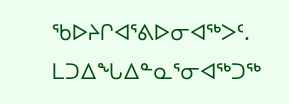ᖃᐅᔨᒋᐊᕐᕕᐅᓂᐊᖅᐳᑦ.
ᒪᑐᐃᖓᐃᓐᓇᕐᓂᐊᖅᑐᖅ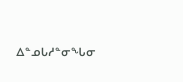ᐃᓐᓄᒐᓱᓐᓂᖓᓂ